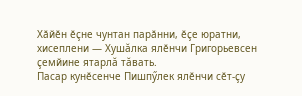Хӑйӗн ӗҫне чунтан парӑнни, ӗҫе юратни, хисеплени — Хушăлка ялӗнчи Григорьевсен ҫемйине ятарлă тăвать.
Пасар кунӗсенче Пишпӳлек ялӗнчи сӗт-ҫу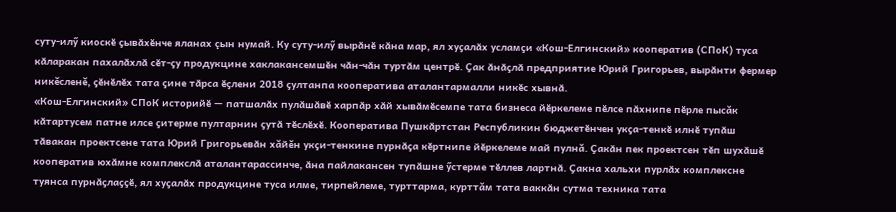суту-илӳ киоскӗ ҫывӑхӗнче яланах çын нумай. Ку суту-илӳ вырӑнӗ кӑна мар, ял хуҫалӑх усламҫи «Кош-Елгинский» кооператив (СПоК) туса кӑларакан пахалӑхлӑ сӗт-ҫу продукцине хаклакансемшӗн чӑн-чӑн туртӑм центрӗ. Ҫак ӑнӑҫлӑ предприятие Юрий Григорьев, вырӑнти фермер никĕсленĕ, ҫӗнӗлӗх тата ҫине тӑрса ӗҫлени 2018 ҫултанпа кооператива аталантармалли никӗс хывнӑ.
«Кош-Елгинский» СПоК историйӗ — патшалӑх пулӑшӑвӗ харпӑр хӑй хывӑмӗсемпе тата бизнеса йӗркелеме пӗлсе пӑхнипе пӗрле пысăк кӑтартусем патне илсе ҫитерме пултарнин ҫутӑ тӗслӗхӗ. Кооператива Пушкӑртстан Республикин бюджетӗнчен укҫа-тенкӗ илнӗ тупӑш тӑвакан проектсене тата Юрий Григорьевӑн хăйĕн укҫи-тенкине пурнӑҫа кӗртнипе йӗркелеме май пулнă. Ҫакӑн пек проектсен тӗп шухӑшӗ кооператив юхӑмне комплекслӑ аталантарассинче, ӑна пайлакансен тупӑшне ӳстерме тӗллев лартнӑ. Ҫакна хальхи пурлӑх комплексне туянса пурнӑҫлаҫҫӗ, ял хуҫалӑх продукцине туса илме, тирпейлеме, турттарма, курттăм тата ваккӑн сутма техника тата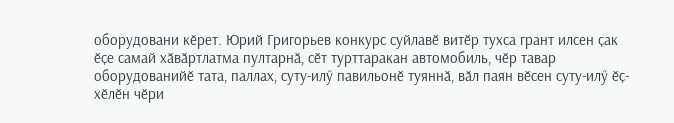оборудовани кӗрет. Юрий Григорьев конкурс суйлавӗ витӗр тухса грант илсен ҫак ӗҫе самай хӑвӑртлатма пултарнӑ, сӗт турттаракан автомобиль, чӗр тавар оборудованийӗ тата, паллах, суту-илӳ павильонӗ туяннӑ, вӑл паян вӗсен суту-илӳ ӗҫ-хӗлӗн чӗри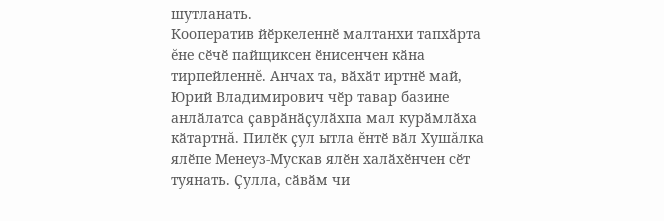шутланать.
Кооператив йӗркеленнӗ малтанхи тапхӑрта ĕне сӗчӗ пайщиксен ӗнисенчен кӑна тирпейленнĕ. Анчах та, вӑхӑт иртнӗ май, Юрий Владимирович чӗр тавар базине анлӑлатса ҫаврӑнӑҫулӑхпа мал курӑмлӑха кӑтартнă. Пилӗк ҫул ытла ĕнтӗ вӑл Хушăлка ялӗпе Менеуз-Мускав ялӗн халӑхӗнчен сӗт туянать. Ҫулла, сӑвӑм чи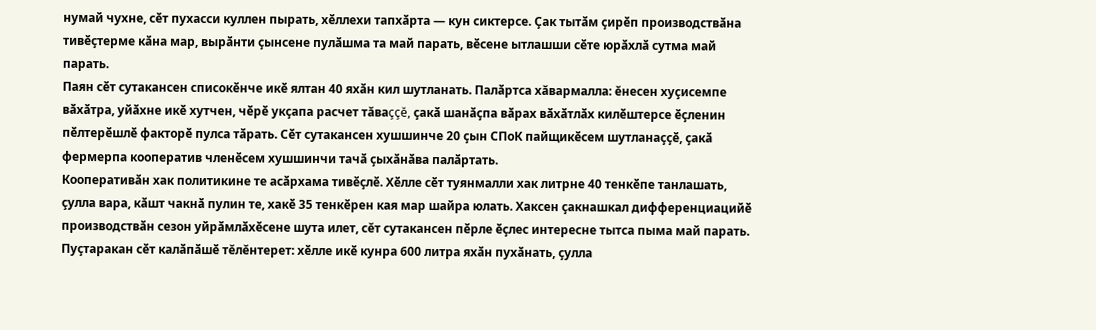нумай чухне, сӗт пухасси куллен пырать, хӗллехи тапхӑрта — кун сиктерсе. Ҫак тытӑм ҫирӗп производствӑна тивӗҫтерме кӑна мар, вырӑнти ҫынсене пулӑшма та май парать, вӗсене ытлашши сӗте юрӑхлӑ сутма май парать.
Паян сӗт сутакансен списокӗнче икӗ ялтан 40 яхӑн кил шутланать. Палӑртса хăвармалла: ĕнесен хуçисемпе вӑхӑтра, уйӑхне икӗ хутчен, чӗрӗ укҫапа расчет тăваççĕ, ҫакӑ шанӑҫпа вӑрах вӑхӑтлӑх килӗштерсе ӗҫленин пӗлтерӗшлӗ факторӗ пулса тӑрать. Сӗт сутакансен хушшинче 20 ҫын СПоК пайщикӗсем шутланаҫҫӗ, ҫакӑ фермерпа кооператив членӗсем хушшинчи тачӑ ҫыхӑнӑва палӑртать.
Кооперативӑн хак политикине те асӑрхама тивӗҫлӗ. Хӗлле сӗт туянмалли хак литрне 40 тенкӗпе танлашать, çулла вара, кӑшт чакнӑ пулин те, хакӗ 35 тенкӗрен кая мар шайра юлать. Хаксен ҫакнашкал дифференциацийӗ производствӑн сезон уйрӑмлӑхӗсене шута илет, сĕт сутакансен пӗрле ӗҫлес интересне тытса пыма май парать. Пуҫтаракан сӗт калӑпӑшӗ тĕлĕнтерет: хӗлле икӗ кунра 600 литра яхӑн пухӑнать, ҫулла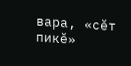вара, «сӗт пикĕ»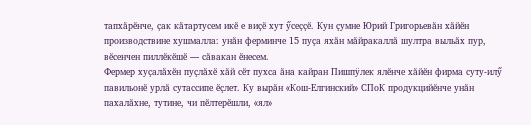тапхӑрӗнче, ҫак кӑтартусем икӗ е виҫӗ хут ӳсеҫҫӗ. Кун ҫумне Юрий Григорьевӑн хӑйӗн производствине хушмалла: унӑн ферминче 15 пуҫа яхӑн мӑйракаллӑ шултра выльӑх пур, вӗсенчен пиллӗкӗшӗ — сӑвакан ӗнесем.
Фермер хуҫалӑхӗн пуҫлӑхӗ хӑй сӗт пухса ӑна кайран Пишпÿлек ялӗнче хӑйӗн фирма суту-илӳ павильонӗ урлӑ сутассипе ӗҫлет. Ку вырӑн «Кош-Елгинский» СПоК продукцийӗнче унӑн пахалӑхне, тутине, чи пӗлтерӗшли, «ял»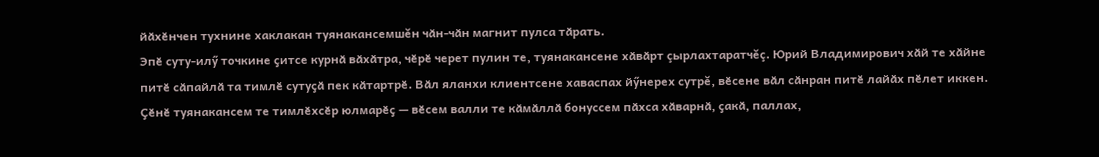йӑхӗнчен тухнине хаклакан туянакансемшĕн чӑн-чӑн магнит пулса тӑрать.
Эпӗ суту-илӳ точкине ҫитсе курнӑ вӑхӑтра, чӗрӗ черет пулин те, туянакансене хӑвӑрт çырлахтаратчĕç. Юрий Владимирович хӑй те хӑйне питӗ сӑпайлӑ та тимлӗ сутуҫӑ пек кӑтартрӗ. Вӑл яланхи клиентсене хаваспах йӳнерех сутрĕ, вӗсене вӑл сӑнран питӗ лайӑх пӗлет иккен. Ҫӗнӗ туянакансем те тимлӗхсӗр юлмарӗҫ — вӗсем валли те кӑмӑллӑ бонуссем пӑхса хӑварнӑ, ҫакӑ, паллах,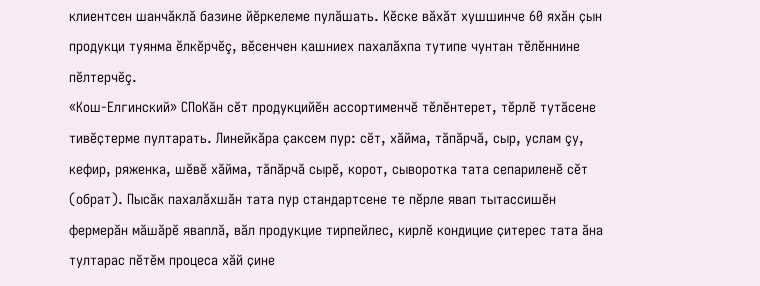клиентсен шанчӑклӑ базине йӗркелеме пулӑшать. Кӗске вӑхӑт хушшинче 60 яхӑн ҫын продукци туянма ӗлкӗрчĕç, вӗсенчен кашниех пахалӑхпа тутипе чунтан тӗлӗннине пӗлтерчĕç.
«Кош-Елгинский» СПоКăн сӗт продукцийӗн ассортименчӗ тĕлĕнтерет, тӗрлӗ тутăсене тивӗҫтерме пултарать. Линейкӑра ҫаксем пур: сӗт, хӑйма, тӑпӑрчӑ, сыр, услам çу, кефир, ряженка, шĕвĕ хӑйма, тӑпӑрчӑ сырӗ, корот, сыворотка тата сепариленӗ сӗт (обрат). Пысӑк пахалӑхшӑн тата пур стандартсене те пӗрле явап тытассишӗн фермерӑн мӑшӑрӗ яваплӑ, вӑл продукцие тирпейлес, кирлӗ кондицие ҫитерес тата ӑна тултарас пӗтӗм процеса хӑй ҫине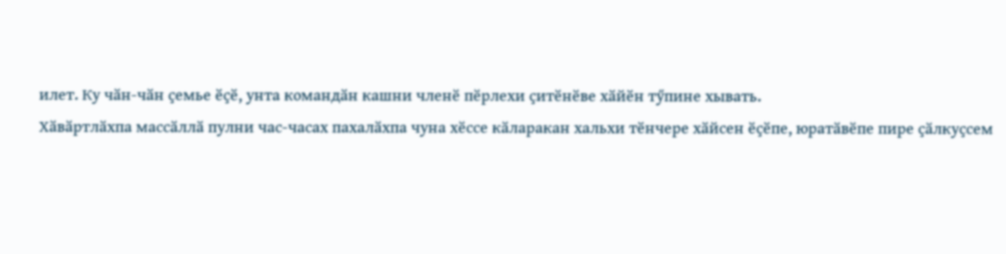илет. Ку чӑн-чӑн ҫемье ӗҫӗ, унта командӑн кашни членӗ пӗрлехи ҫитӗнӗве хӑйӗн тӳпине хывать.
Хӑвӑртлӑхпа массӑллӑ пулни час-часах пахалӑхпа чуна хӗссе кӑларакан хальхи тӗнчере хӑйсен ӗҫӗпе, юратӑвӗпе пире ҫӑлкуҫсем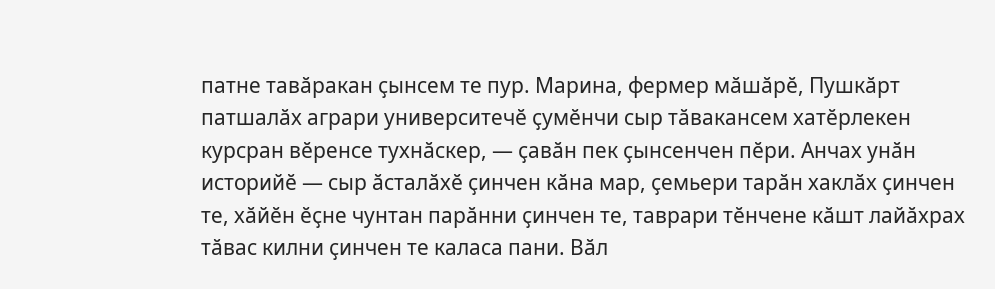патне тавӑракан ҫынсем те пур. Марина, фермер мӑшӑрӗ, Пушкӑрт патшалӑх аграри университечӗ ҫумӗнчи сыр тӑвакансем хатӗрлекен курсран вӗренсе тухнӑскер, — ҫавӑн пек ҫынсенчен пӗри. Анчах унӑн историйӗ — сыр ӑсталӑхӗ ҫинчен кӑна мар, ҫемьери тарӑн хаклӑх ҫинчен те, хӑйӗн ӗҫне чунтан парӑнни ҫинчен те, таврари тӗнчене кӑшт лайӑхрах тӑвас килни ҫинчен те каласа пани. Вӑл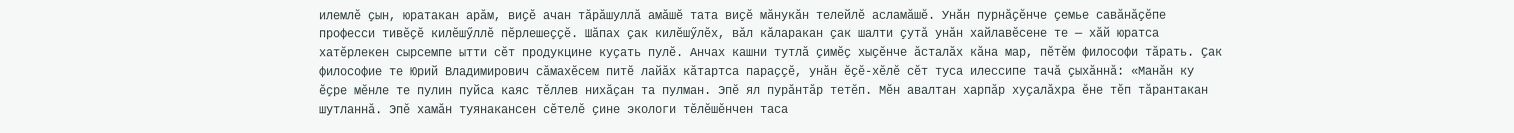илемлӗ ҫын, юратакан арӑм, виҫӗ ачан тӑрӑшуллӑ амӑшӗ тата виҫӗ мӑнукӑн телейлӗ асламӑшӗ. Унӑн пурнӑҫӗнче ҫемье савӑнӑҫӗпе професси тивӗҫӗ килӗшӳллӗ пӗрлешеҫҫӗ. Шӑпах ҫак килӗшӳлӗх, вӑл кӑларакан ҫак шалти ҫутӑ унӑн хайлавӗсене те — хӑй юратса хатӗрлекен сырсемпе ытти сӗт продукцине куҫать пулӗ. Анчах кашни тутлӑ ҫимӗҫ хыҫӗнче ӑсталӑх кӑна мар, пӗтӗм философи тӑрать. Ҫак философие те Юрий Владимирович сӑмахӗсем питӗ лайӑх кӑтартса параҫҫӗ, унӑн ӗҫӗ-хӗлӗ сӗт туса илессипе тачӑ ҫыхӑннӑ: «Манӑн ку ӗҫре мӗнле те пулин пуйса каяс тӗллев нихӑҫан та пулман. Эпӗ ял пурӑнтӑр тетӗп. Мӗн авалтан харпӑр хуҫалӑхра ӗне тĕп тӑрантакан шутланнӑ. Эпӗ хамӑн туянакансен сӗтелӗ ҫине экологи тӗлӗшӗнчен таса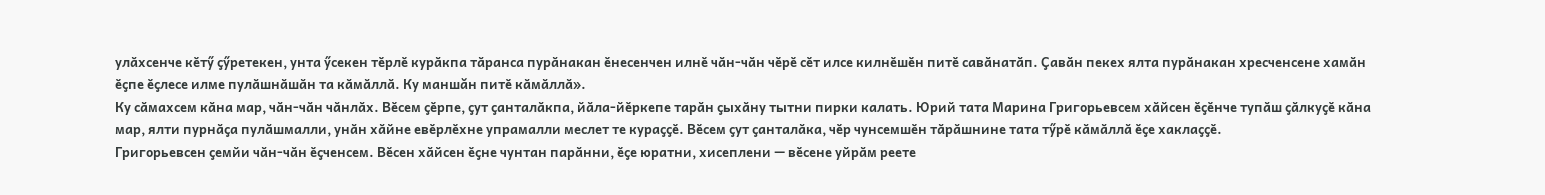улӑхсенче кӗтӳ ҫӳретекен, унта ӳсекен тӗрлӗ курӑкпа тӑранса пурӑнакан ӗнесенчен илнӗ чӑн-чӑн чӗрӗ сӗт илсе килнӗшӗн питӗ савӑнатӑп. Ҫавӑн пекех ялта пурӑнакан хресченсене хамӑн ӗҫпе ӗҫлесе илме пулӑшнӑшӑн та кӑмӑллӑ. Ку маншăн питӗ кӑмӑллӑ».
Ку сӑмахсем кӑна мар, чӑн-чӑн чӑнлӑх. Вӗсем ҫӗрпе, ҫут ҫанталӑкпа, йӑла-йӗркепе тарӑн ҫыхӑну тытни пирки калать. Юрий тата Марина Григорьевсем хӑйсен ӗҫӗнче тупӑш ҫӑлкуҫӗ кӑна мар, ялти пурнӑҫа пулӑшмалли, унӑн хӑйне евӗрлӗхне упрамалли меслет те кураҫҫӗ. Вӗсем ҫут ҫанталӑка, чӗр чунсемшӗн тӑрӑшнине тата тӳрӗ кӑмӑллӑ ӗҫе хаклаҫҫӗ.
Григорьевсен ҫемйи чӑн-чӑн ӗҫченсем. Вӗсен хӑйсен ӗҫне чунтан парӑнни, ӗҫе юратни, хисеплени — вӗсене уйрӑм реете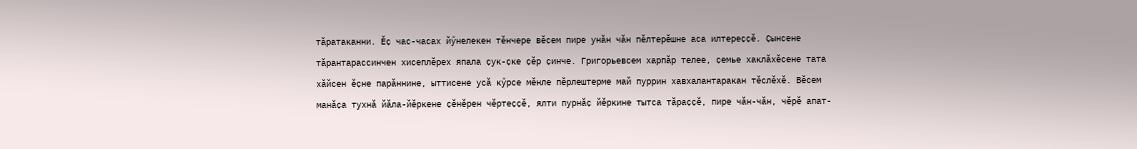тăратаканни. Ӗҫ час-часах йӳнелекен тӗнчере вӗсем пире унӑн чӑн пӗлтерӗшне аса илтереҫҫӗ. Ҫынсене тӑрантарассинчен хисеплӗрех япала ҫук-ҫке ҫӗр ҫинче. Григорьевсем харпӑр телее, ҫемье хаклӑхӗсене тата хӑйсен ӗҫне парӑннине, ыттисене усӑ кӳрсе мӗнле пӗрлештерме май пуррин хавхалантаракан тӗслӗхӗ. Вӗсем манӑҫа тухнӑ йӑла-йӗркене ҫӗнӗрен чӗртеҫҫӗ, ялти пурнӑҫ йӗркине тытса тӑраҫҫӗ, пире чӑн-чӑн, чӗрӗ апат-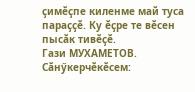ҫимӗҫпе киленме май туса параҫҫӗ. Ку ӗҫре те вӗсен пысӑк тивӗҫӗ.
Гази МУХАМЕТОВ.
Сӑнӳкерчӗкӗсем: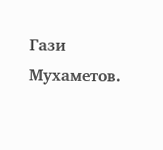Гази Мухаметов.